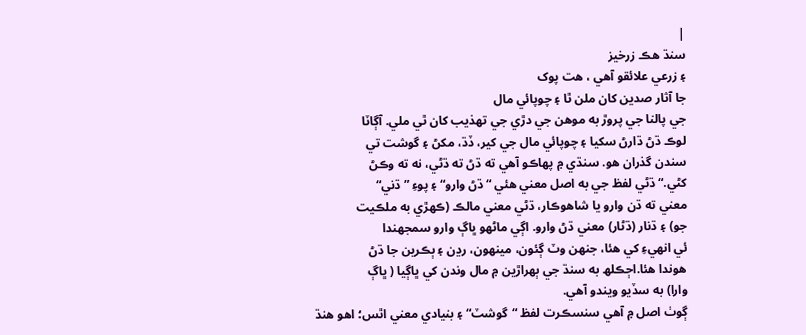|
سنڌ هڪ زرخيز
۽ زرعي علائقو آهي ، هت پوک
جا آثار صدين کان ملن ٿا ۽ چوپائي مال
جي پالنا جي پروڙ به موهن جي دڙي جي تھذيب کان ٿي ملي. آڳاٽا
لوڪ ڌڻ ڌارڻ سکيا ۽ چوپائي مال جي کير، ڏڌ، مکڻ ۽ گوشت تي
سندن گذران هو. سنڌي ۾ پھاڪو آهي ته ڌڻ ته ڌڻي، نه ته وڪڻ
کڻي.“ ڌڻي لفظ جي به اصل معني هئي “ڌڻ وارو“ ۽ پوءِ ”ڌني“
معني ته ڌن وارو يا شاهوڪار، ڌڻي معني مالڪ (ڪھڙي به ملڪيت
جو) ۽ ڌنار (ڌڻار) معني ڌڻ وارو. اڳي ماڻھو ڀاڳ وارو سمجھندا
ئي انھيءِ کي هئا، جنھن وٽ ڳئون، مينھون، رڍن ۽ ٻڪرين جا ڌڻ
هوندا هئا.اڄڪلھ به سنڌ جي ٻھراڙين ۾ مال وندن کي ڀاڳيا ( ڀاڳ
وارا) به سڏيو ويندو آهي.
ڳوٺ اصل ۾ آهي سنسڪرت لفظ “گوشٽ“ ۽ بنيادي معني اٿس؛ اهو هنڌ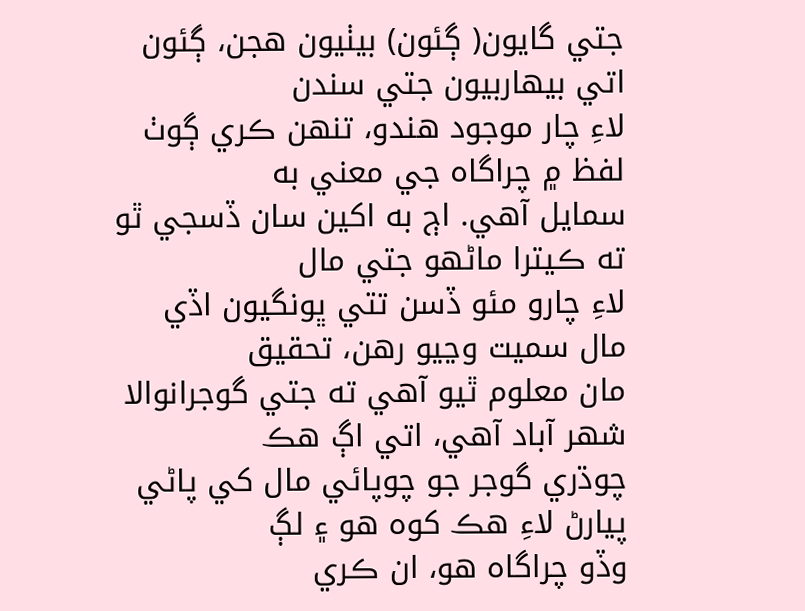جتي گايون( ڳئون) بيٺيون هجن، ڳئون اتي بيھاربيون جتي سندن
لاءِ چار موجود هندو، تنھن ڪري ڳوٺ لفظ ۾ چراگاه جي معني به
سمايل آهي. اڄ به اکين سان ڏسجي ٿو ته ڪيترا ماڻھو جتي مال
لاءِ چارو مئو ڏسن تتي ڀونگيون اڏي مال سميت وڃيو رهن، تحقيق
مان معلوم ٿيو آهي ته جتي گوجرانوالا شھر آباد آهي، اتي اڳ هڪ
چوڌري گوجر جو چوپائي مال کي پاڻي پيارڻ لاءِ هڪ کوه هو ۽ لڳ
وڏو چراگاه هو، ان ڪري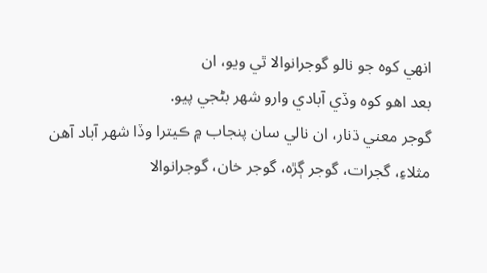انھي کوه جو نالو گوجرانوالا ٿي ويو، ان
بعد اهو کوه وڏي آبادي وارو شھر بڻجي پيو.
گوجر معني ڌنار، ان نالي سان پنجاب ۾ ڪيترا وڏا شھر آباد آهن
مثلاءِ، گجرات، گوجر ڳڙه، گوجر خان، گوجرانوالا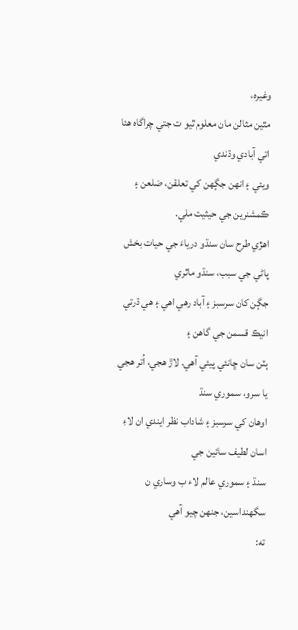وغيره،
مٿين مثالن مان معلوم ٿيو ت جتي چراگاه هئا اتي آبادي وڌندي
ويئي ۽ انھن جڳھن کي تعلقن، ضلعن ۽ ڪمشنرين جي حيثيت ملي.
اهڙي طرح سان سنڌو درياءَ جي حيات بخش پاڻي جي سبب، سنڌو ماٿري
جڳن کان سرسبز ۽ آباد رهي اهي ۽ هي ڌرتي انيڪ قسمن جي گاهن ۽
ٻٽن سان ڇانئي پيئي آهي. لاڙ هجي، اُتر هجي يا سرو، سموري سنڌ
اوهان کي سرسبز ۽ شاداب نظر ايندي ان لاءِ اسان لطيف سائين جي
سنڌ ۽ سموري عالم لاء ب وساري ن سگھنداسين، جنھن چيو آهي
ته: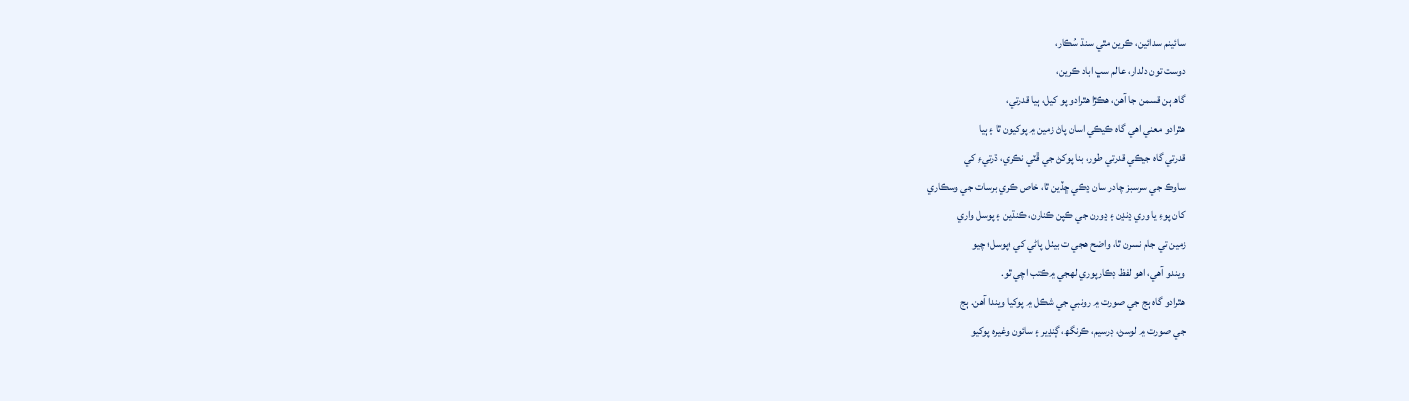سائينم سدائين، ڪرين مٿي سنڌ سُڪار،
دوست تون دلدار، عالم سڀ اباد ڪرين،
گاھ ٻن قسمن جا آهن، هڪڙا هٿرادو پو کيل، ٻيا قدرتي،
هٿرادو معني اهي گاه ڪيڪي اسان پاڻ زمين ۾ پوکيون ٿا ۽ ٻيا
قدرتي گاه جيڪي قدرتي طور، بنا پوکڻ جي ڦٽي نڪري، ڌرتيءِ کي
ساوڪ جي سرسبز چادر سان ڍڪي ڇڏين ٿا، خاص ڪري برسات جي وسڪاري
کان پوءِ يا وري ڍنڍن ۽ ڍورن جي ڪپن ڪنارن، ڪنڌين ۽ پوسل واري
زمين تي جام نسرن ٿا، واضح هجي ت بيٺل پاڻي کي ؛پوسل؛ چيو
ويندو آهي، اهو لفظ ڊڪارپوري لھجي ۾ڪتب اچي ٿو.
هٿرادو گاه ٻج جي صورت ۾ رونبي جي شڪل ۾ پوکيا ويندا آهن. ٻج
جي صورت ۾ لوسڻ، ڊرسيم، ڪرنگھ، ڳنڍير ۽ سائون وغيره پوکيو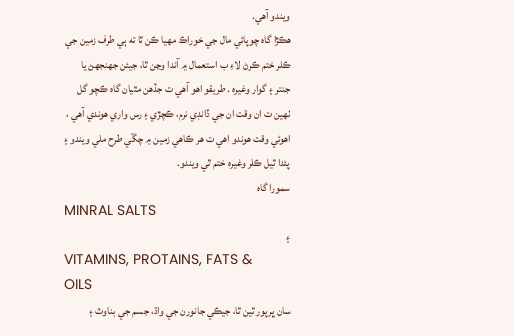ويندو آهي.
هڪڙا گاه چوپائي مال جي خوراڪ مھيا ڪن ٿا ته ٻي طرف زمين جي
ڪلر ختم ڪرڻ لاءِ ب استعمال ۾ آندا وڃن ٿا، جيئن جھنجھڻ يا
جنتر ۽ گوار وغيره . طريقو اهو آهي ت جڏهن مٿيان گاه ڪچو گل
ٺهين ت ان وقت ان جي ڏانڊي نرم، ڪچڙي ۽ رس واري هوندي آهي ،
اهوئي وقت هوندو اهي ت هر ڪاهي زمين ۾ چڱي طرح ملي ويندو ۽
پئدا ٿيل ڪلر وغيره ختم ٿي ويندو.
سمورا گاه
MINRAL SALTS
۽
VITAMINS, PROTAINS, FATS &
OILS
سان ڀرپور ٿين ٿا، جيڪي جانورن جي واڌ، جسم جي بناوٽ ۽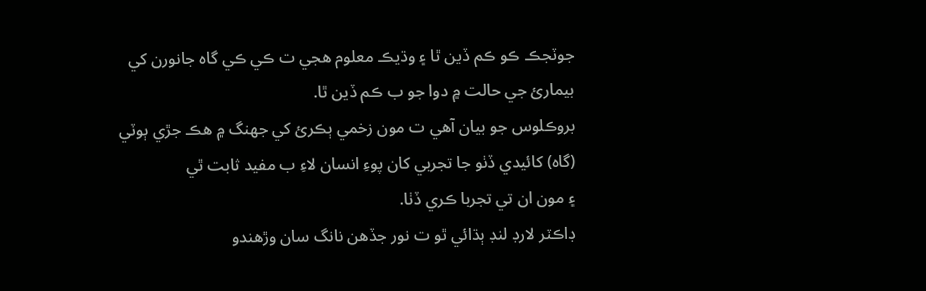جوٽجڪ ڪو ڪم ڏين ٿا ۽ وڌيڪ معلوم هجي ت ڪي ڪي گاه جانورن کي
بيمارئ جي حالت ۾ دوا جو ب ڪم ڏين ٿا.
بروڪلوس جو بيان آهي ت مون زخمي ٻڪرئ کي جھنگ ۾ هڪ جڙي ٻوٽي
(گاه) کائيدي ڏٺو جا تجربي کان پوءِ انسان لاءِ ب مفيد ثابت ٿي
۽ مون ان تي تجربا ڪري ڏٺا.
ڊاڪٽر لارڊ لنڊ ٻڌائي ٿو ت نور جڏهن نانگ سان وڙهندو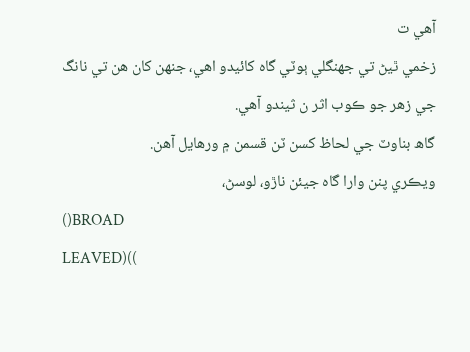آهي ت
زخمي ٿيڻ تي جھنگلي ٻوٽي گاه کائيدو اهي، جنھن کان هن تي نانگ
جي زهر جو ڪوب اثر ن ثيندو آهي.
گاھ بناوٽ جي لحاظ کسن ٽن قسمن ۾ ورهايل آهن.
ويڪري پنن وارا گاه جيئن ناڙو، لوسڻ،
()BROAD
LEAVED)((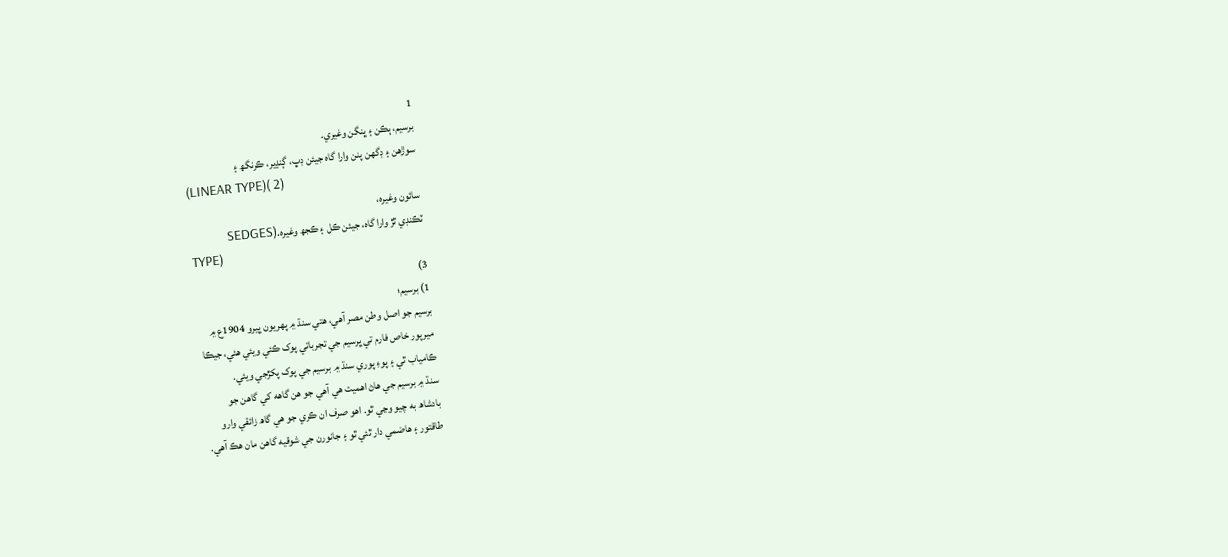1
برسيم، ٻڪن ۽ ڀنگن وغيري.
سوڙهن ۽ ڊگھن پنن وارا گاه جيئن ڊڀ، ڳنڍير، ڪرنگھ ۽
(LINEAR TYPE)( 2)
سائون وغيره،
ٽڪنڊي ٿڙ وارا گاه، جيئن ڪل ۽ ڪجھ وغيره.(SEDGES
TYPE)
3)
1) برسيم؛
برسيم جو اصل وطن مصر آهي، هتي سنڌ ۾ پھريون ڀيرو 1904ع ۾
ميرپور خاص فارم تي ڀرسيم جي تجرباتي پوک ڪئي ويئي هئي، جيڪا
ڪامياب ٿي ۽ پوءِ پوري سنڌ ۾ برسيم جي پوک پکڙجي ويئي.
سنڌ ۾ برسيم جي هاڻ اهميت هي آهي جو هن گاھه کي گاهن جو
بادشاھ به چيو وڃي ٿو. اهو صرف ان ڪري جو هي گاھ زائقي وارو
طاقتور ۽ هاضمي دار ٿئي ٿو ۽ جانورن جي شوقيه گاهن مان هڪ آهي.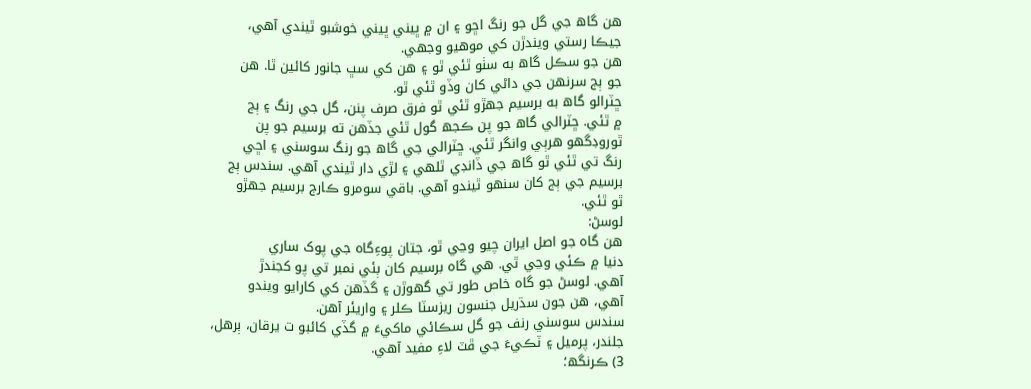هن گاھ جي گل جو رنگ اڇو ۽ ان ۾ ڀيني ڀيني خوشبو ٿيندي آهي،
جيڪا رستي ويندڙن کي موهيو وجھي.
هن جو سڪل گاھ به سٺو ٿئي ٿو ۽ هن کي سڀ جانور کائين ٿا. هن
جو ٻج سرنهن جي داڻي کان وڏو ٿئي ٿو.
ڇٽرالو گاھ به برسيم جھڙو ٿئي ٿو فرق صرف پنن، گل جي رنگ ۽ ٻج
۾ ٿئي. ڇٽرالي گاھ جو پن ڪجھ گول ٿئي جڏهن ته برسيم جو پن
ٿوروڊگھو هرٻي وانگر ٿئي. ڇٽرالي جي گاھ جو رنگ سوسني ۽ اڇي
رنگ تي ٿئي ٿو گاھ جي ڏانڊي ٿلهي ۽ لڙي دار ٿيندي آهي. سندس ٻج
برسيم جي ٻج کان سنهو ٿيندو آهي. باقي سومرو ڪارج برسيم جھڙو
ٿو ٿئي.
لوسڻ:
هن گاه جو اصل ايران چيو وڃي ٿو، جتان پوءِگاه جي پوک ساري
دنيا ۾ ڪئي وڃي ٿي. هي گاه برسيم کان ٻئي نمبر تي پو کجندڙ
آهي. لوسڻ جو گاه خاص طور تي گھوڙن ۽ گڏهن کي کارايو ويندو
آهي، هن جون سڌريل جنسون ريزسٽا ڪلر ۽ واريئر آهن.
سندس سوسني رنف جو گل سڪائي ماکيءَ ۾ گڏي کائبو ت يرقان، ٻرهل،
جلندر، پرميل ۽ ٽڪيءَ جي ڦٽ لاءِ مفيد آهي.
3) ڪرنگھ؛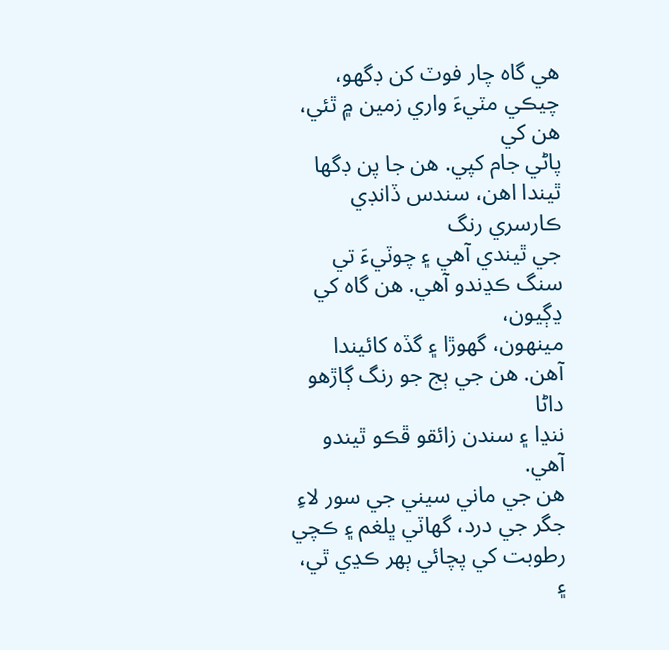هي گاه چار فوٽ کن ڊگھو، چيڪي مٽيءَ واري زمين ۾ ٿئي، هن کي
پاڻي جام کپي. هن جا پن ڊگھا ٿيندا اهن، سندس ڏانڊي ڪارسري رنگ
جي ٿيندي آهي ۽ چوٽيءَ تي سنگ ڪڍندو آهي. هن گاه کي ڍڳيون،
مينھون، گھوڙا ۽ گڏه کائيندا آهن. هن جي ٻج جو رنگ ڳاڙهو داڻا
ننڍا ۽ سندن زائقو ڦڪو ٿيندو آهي.
هن جي ماني سيني جي سور لاءِ جگر جي درد، گھاٽي ڀلغم ۽ ڪچي
رطوبت کي پچائي ٻهر ڪڍي ٿي، ۽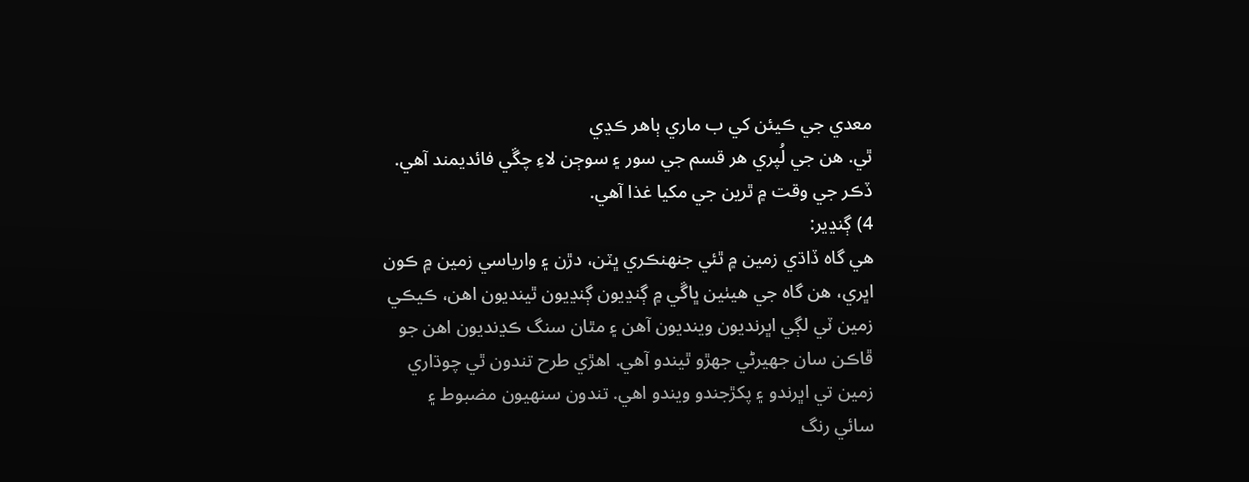معدي جي ڪيئن کي ب ماري ٻاهر ڪڍي
ٿي. هن جي لُپري هر قسم جي سور ۽ سوڄن لاءِ چڱي فائديمند آهي.
ڏڪر جي وقت ۾ ٿرين جي مکيا غذا آهي.
4) ڳنڍير:
هي گاه ڏاڌي زمين ۾ ٿئي جنھنڪري ڀٽن، دڙن ۽ وارياسي زمين ۾ ڪون
اڀري، هن گاه جي هيٺين ڀاڱي ۾ ڳنڍيون ڳنڍيون ٿينديون اهن، ڪيڪي
زمين ٽي لڳي اڀرنديون وينديون آهن ۽ مٿان سنگ ڪڍنديون اهن جو
ڦاڪن سان جھيرڻي جھڙو ٿيندو آهي. اهڙي طرح تندون ٿي چوڌاري
زمين تي اڀرندو ۽ پکڙجندو ويندو اهي. تندون سنھيون مضبوط ۽
سائي رنگ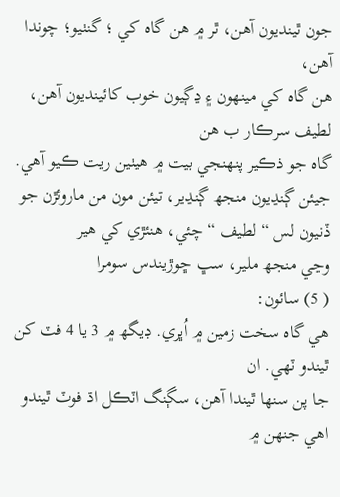جون ٿينديون آهن، ٿر ۾ هن گاه کي ؛ گنٺيو؛ چوندا آهن،
هن گاه کي مينھون ۽ ڍڳيون خوب کائينديون آهن، لطيف سرڪار ب هن
گاه جو ذڪير پنھنجي بيت ۾ هيٺين ريت ڪيو آهي.
جيئن ڳنڍيون منجھ ڳنڍير، تيئن مون من ماروئڙن جو
ڏنيون لس “ لطيف “ چئي، هنئڙي کي هير
وڃي منجھ ملير، سڀ ڇوڙيندس سومرا
( 5) سائون:
هي گاه سخت زمين ۾ اُڀري. ڊيگھ ۾ 3 يا 4 فٽ کن ٿيندو ٽهي. ان
جا پن سنھا ٿيندا آهن، سڳنگ اٽڪل اڌ فوٽ ٿيندو اهي جنھن ۾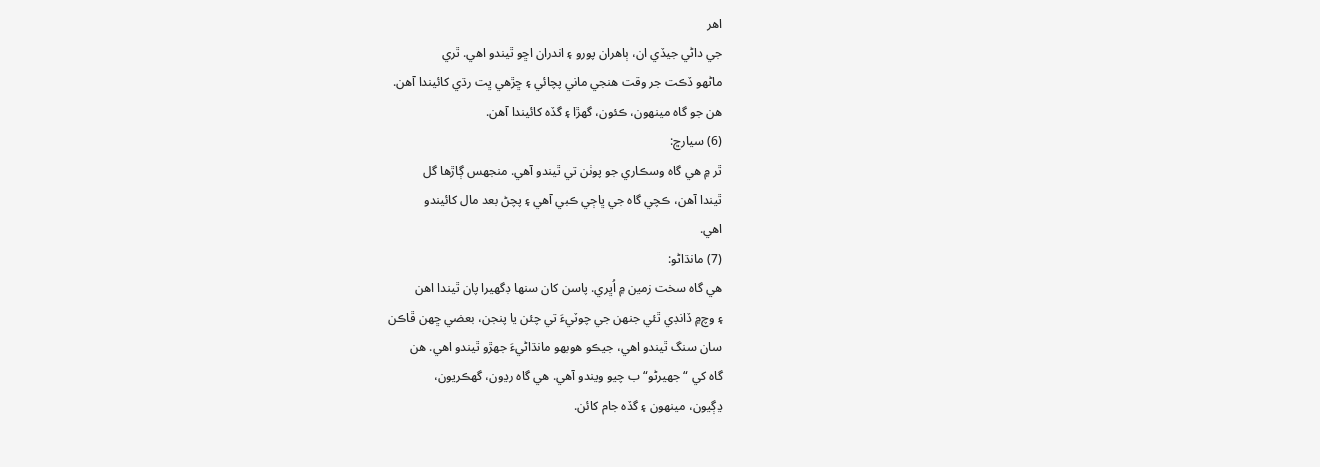اهر
جي داڻي جيڏي ان، ٻاهران پورو ۽ اندران اڇو ٿيندو اهي. ٿري
ماڻھو ڏڪت جر وقت هنجي ماني پچائي ۽ ڇڙهي ڀت رڌي کائيندا آهن.
هن جو گاه مينھون، ڪئون، گھڙا ۽ گڏه کائيندا آهن.
(6) سيارڇ:
ٿر ۾ هي گاه وسڪاري جو پوٺن تي ٿيندو آهي. منجھس ڳاڙها گل
ٿيندا آهن، ڪچي گاه جي ڀاڄي ڪبي آهي ۽ پچڻ بعد مال کائيندو
اهي.
(7) مانڌاڻو:
هي گاه سخت زمين ۾ اُڀري. پاسن کان سنھا ڊگھيرا پان ٿيندا اهن
۽ وچ۾ ڏانڊي ٿئي جنھن جي چوٽيءَ تي چئن يا پنجن، بعضي ڇھن ڦاڪن
سان سنگ ٿيندو اهي، جيڪو هوبھو مانڌاڻيءَ جھڙو ٿيندو اهي. هن
گاه کي “ جھيرڻو“ ب چيو ويندو آهي. هي گاه رڍون، گھڪريون،
ڍڳيون، مينھون ۽ گڏه جام کائن.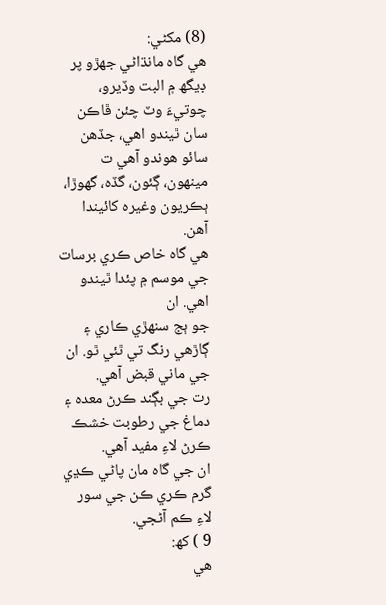(8) مکڻي:
هي گاه مانڌاڻي جھڙو پر ڊيگھ ۾ البت وڏيرو،
چوتيءَ وٽ چئن ڦاڪن سان ٿيندو اهي، جڏهن سائو هوندو آهي ت
مينھون، ڳئون، گڏه، گھوڙا، ٻڪريون وغيره کائيندا آهن.
هي گاه خاص ڪري برسات جي موسم ۾ پئدا ٿيندو اهي. ان
جو ٻج سنھڙي ڪاري ۽ ڳاڙهي رنگ تي ٿئي ٿو. ان جي ماني قبض آهي.
رت جي بڳند ڪرڻ معده ۽ دماغ جي رطوبت خشڪ ڪرڻ لاءِ مفيد آهي.
ان جي گاه مان پاڻي ڪڍي گرم ڪري ڪن جي سور لاءِ ڪم آڻجي.
9 ) کھ:
هي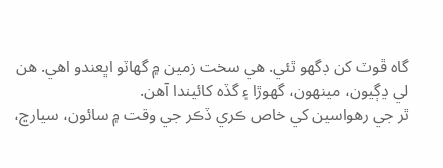گاه ڦوٽ کن ڊگھو ٿئي. هي سخت زمين ۾ گھاٽو اڀعندو اهي. هن
لي ڍڳيون، مينھون، گھوڙا ۽ گڏه کائيندا آهن.
ٿر جي رهواسين کي خاص ڪري ڏڪر جي وقت ۾ سائون، سيارڇ،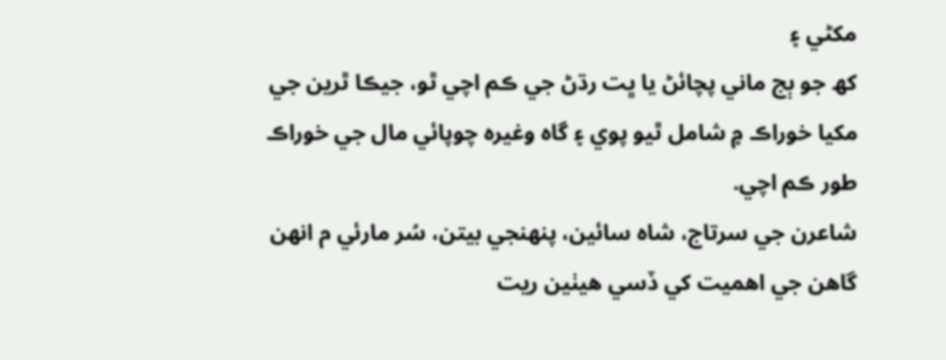مکڻي ۽
کھ جو ٻج ماني پچائڻ يا ڀت رڌڻ جي ڪم اچي ٿو، جيڪا ٿرين جي
مکيا خوراڪ ۾ شامل ٿيو پوي ۽ گاه وغيره چوپائي مال جي خوراڪ
طور ڪم اچي.
شاعرن جي سرتاج، شاه سائين، پنھنجي بيتن، سُر مارئي م انھن
گاهن جي اهميت کي ڏسي هيٺين ريت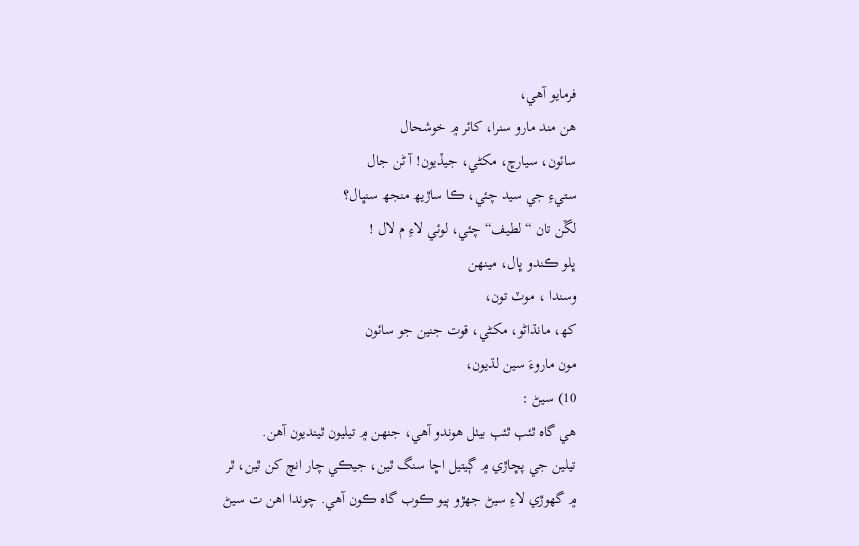فرمايو آهي،
هن مند مارو سنرا، کائر ۾ خوشحال
سائون، سيارڇ، مکڻي، جيڏيون! آ ڻن جال
ستيءِ جي سيد چئي، ڪا ساڙيھ منجھ سنڀال؟
لڱن تان “ لطيف“ چئي، لوئي لاءِ م لال !
ڀلو ڪندو ڀال، مينھن
وسندا ، موٽ تون،
کھ، مانڌاڻو، مکڻي، قوت جنين جو سائون
مون ماروءَ سين لڌيون،
10) سيڻ :
هي گاه ٿئٻ ٿئٻ بيٺل هوندو آهي، جنھن ۾ تيليون ٿينديون آهن.
تيلين جي پڇاڙي ۾ ڳيتيل اڇا سنگ ٿين، جيڪي چار انچ کن ٿين، ٿر
۾ گھوڙي لاءِ سيڻ جھڙو ٻيو ڪوب گاه ڪون آهي. چوندا اهن ت سيڻ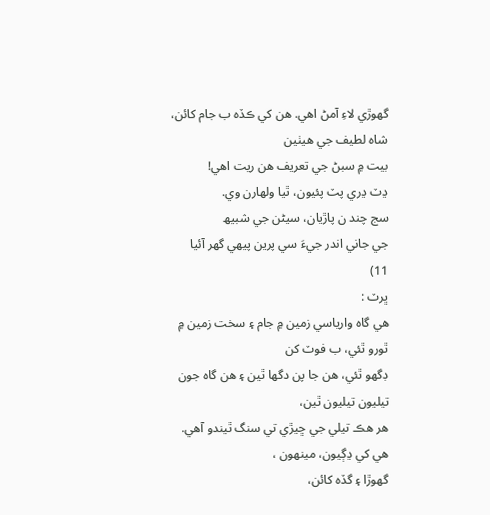گھوڙي لاءِ آمڻ اهي. هن کي ڪڏه ب جام کائن، شاه لطيف جي هيٺين
بيت ۾ سبڻ جي تعريف هن ريت اهي!
ڍٽ ڍري پٽ پئيون، ٿيا ولھارن وي.
سج چند ن پاڙيان، سيڻن جي شبيھ
جي جاني اندر جيءَ سي پرين پيهي گھر آئيا
11)
ڀرٽ :
هي گاه وارياسي زمين ۾ جام ۽ سخت زمين ۾ ٿورو ٿئي، ب فوٽ کن
ڊگھو ٿئي، هن جا پن دگھا ٿين ۽ هن گاه جون تيليون تيليون ٿين،
هر هڪ تيلي جي ڇيڙي تي سنگ ٿيندو آهي. هي کي ڍڳيون، مينھون ،
گھوڙا ۽ گڏه کائن،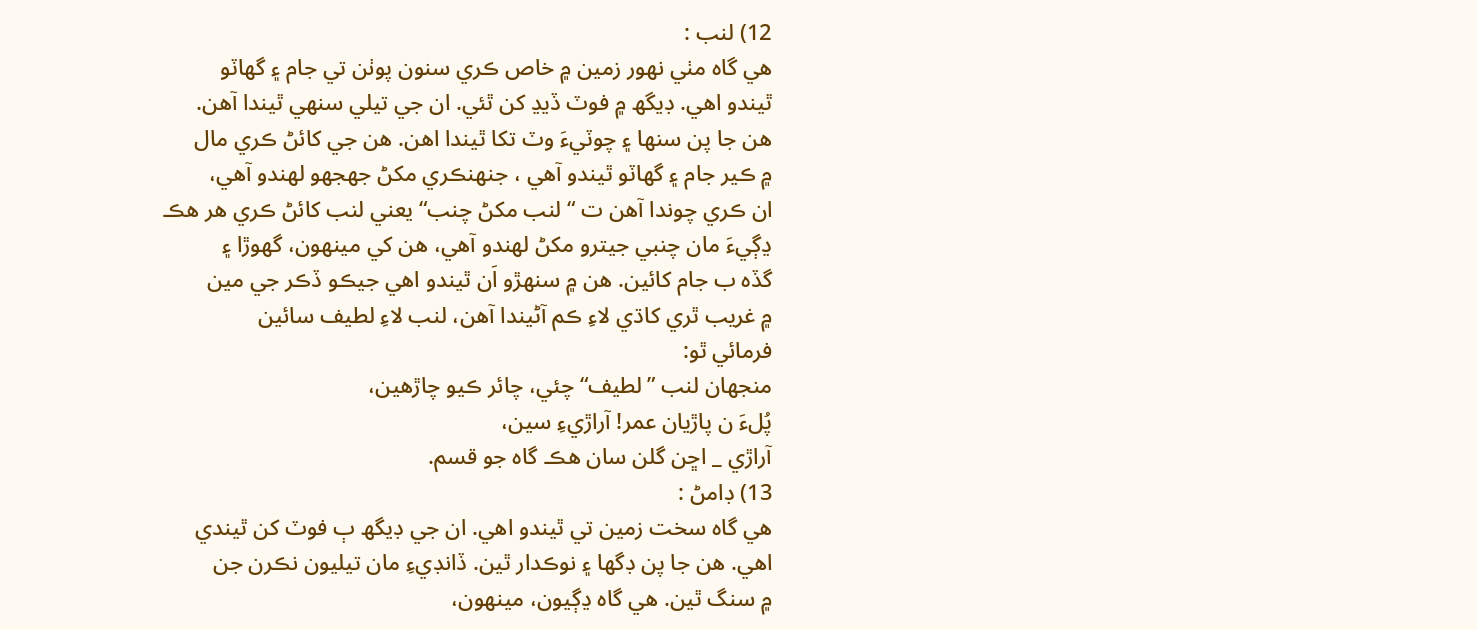12) لنب :
هي گاه مٺي نھور زمين ۾ خاص ڪري سنون پوٺن تي جام ۽ گھاٽو
ٿيندو اهي. ڊيگھ ۾ فوٽ ڏيڍ کن ٿئي. ان جي تيلي سنھي ٿيندا آهن.
هن جا پن سنھا ۽ چوٽيءَ وٽ تکا ٿيندا اهن. هن جي کائڻ ڪري مال
۾ ڪير جام ۽ گھاٽو ٿيندو آهي ، جنھنڪري مکڻ جھجھو لھندو آهي،
ان ڪري چوندا آهن ت “ لنب مکڻ چنب“ يعني لنب کائڻ ڪري هر هڪ
ڍڳيءَ مان چنبي جيترو مکڻ لھندو آهي، هن کي مينھون، گھوڙا ۽
گڏه ب جام کائين. هن ۾ سنھڙو اَن ٿيندو اهي جيڪو ڏڪر جي مين
۾ غريب ٿري کاڌي لاءِ ڪم آڻيندا آهن، لنب لاءِ لطيف سائين
فرمائي ٿو:
منجھان لنب ”لطيف“ چئي، چائر ڪيو چاڙهين،
پُلءَ ن پاڙيان عمر! آراڙيءِ سين،
آراڙي _ اڇن گلن سان هڪ گاه جو قسم.
13) ڊامڻ :
هي گاه سخت زمين تي ٿيندو اهي. ان جي ڊيگھ ٻ فوٽ کن ٿيندي
اهي. هن جا پن ڊگھا ۽ نوڪدار ٿين. ڏانڊيءِ مان تيليون نڪرن جن
۾ سنگ ٿين. هي گاه ڍڳيون، مينھون،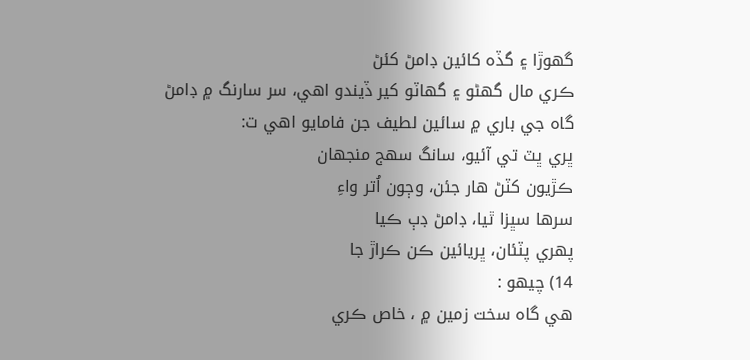گھوڙا ۽ گڏه کائين ڊامڻ کئڻ
ڪري مال گھڻو ۽ گھاٽو کير ڏيندو اهي، سر سارنگ ۾ ڊامڻ
گاه جي باري ۾ سائين لطيف جن فامايو اهي ت:
ڀري ڀٽ تي آئيو، سانگ سھج منجھان
ڪڙيون کٽڻ هار جئن، وڄون اُتر واءِ
سرها سڀزا ٿيا، ڊامڻ ڊٻ ڪيا
پھري پٽئان، ڀريائين ڪن ڪراڙ جا
14) چيھو :
هي گاه سخت زمين ۾ ، خاص ڪري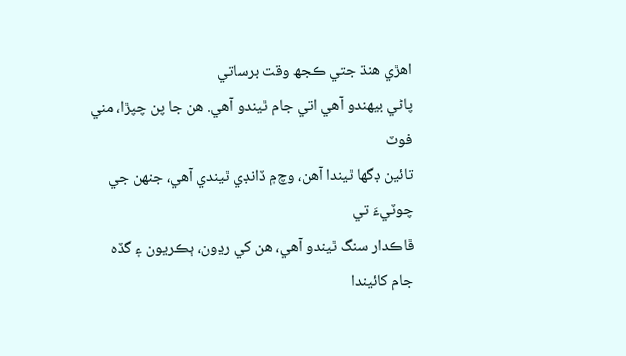اهڙي هنڌ جتي ڪجھ وقت برساتي
پاڻي بيھندو آهي اتي جام ٿيندو آهي. هن جا پن چپڙا، مني فوٽ
تائين ڊگھا ٿيندا آهن، وچ۾ ڏانڊي ٿيندي آهي، جنھن جي چوٽيءَ تي
ڦاڪدار سنگ ٿيندو آهي، هن کي رڍون، ٻڪريون ۽ گڏه جام کائيندا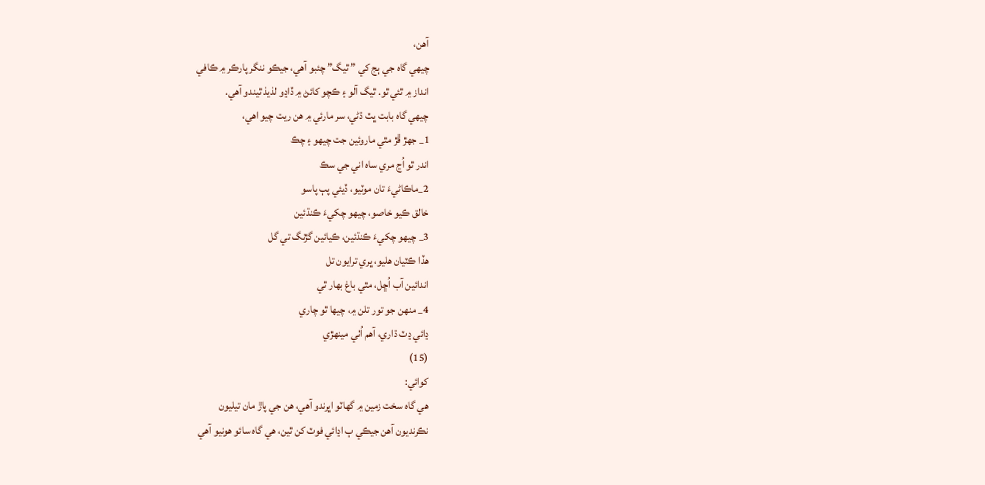آهن،
چيھي گاه جي ٻج کي ” ٿيگ” چئبو آهي، جيڪو ننگر پارڪر ۾ ڪافي
انداز ۾ ٿئي ٿو. ٿيگ آلو ۽ ڪچو کائڻ ۾ ڏاڍو لذيذ ٿيندو آهي.
چيھي گاه بابت ڀٽ ڌڻي، سر مارئي ۾ هن ريت چيو اهي،
1_ جھڙ ڦڙ مٿي ماروئين جت چيھو ۽ چڪ
اندر ٿو اُڃ مري ساه اني جي سڪ
2_ماڪاڻيءَ تان موٽيو، ڏيئي پٻ پاسو
خالق ڪيو خاصو، چيھو چکيءَ ڪنڌئين
3_ چيھو چکيءَ ڪنڌئين، ڪيائين گڙنگ تي گل
هڏا ڪٽيان هليو، ڀري ترايون تل
اندائين آب اُڇل، مٿي باغ بھار ٿي
4_ منھن جو تور تلن ۾، چيھا ٿو چاري
ڍائي ڍٽ ڌاري، آهم اُٺي مينھڙي
(15)
کوائي:
هي گاه سخت زمين ۾ گھاٽو اڀرندو آهي، هن جي پاڙ مان تيليون
نڪرنديون آهن جيڪي ٻ اڍائي فوٽ کن ٿين، هي گاه سائو هونيو آهي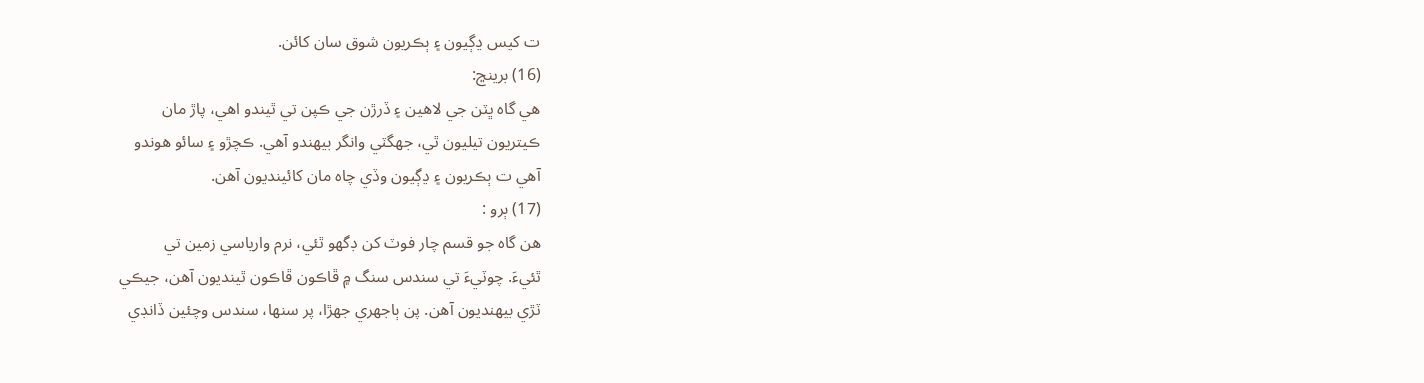ت کيس ڍڳيون ۽ ٻڪريون شوق سان کائن.
(16) برينڇ:
هي گاه ڀٽن جي لاهين ۽ ڏرڙن جي ڪپن تي ٿيندو اهي، پاڙ مان
ڪيتريون تيليون ٿي، جھگٽي وانگر بيھندو آهي. ڪچڙو ۽ سائو هوندو
آهي ت ٻڪريون ۽ ڍڳيون وڏي چاه مان کائينديون آهن.
(17) ٻرو :
هن گاه جو قسم چار فوٽ کن ڊگھو ٿئي، نرم وارياسي زمين تي
ٿئيءَ. چوٽيءَ تي سندس سنگ ۾ ڦاڪون ڦاڪون ٿينديون آهن، جيڪي
ٽڙي بيھنديون آهن. پن ٻاجھري جھڙا، پر سنھا، سندس وچئين ڏانڊي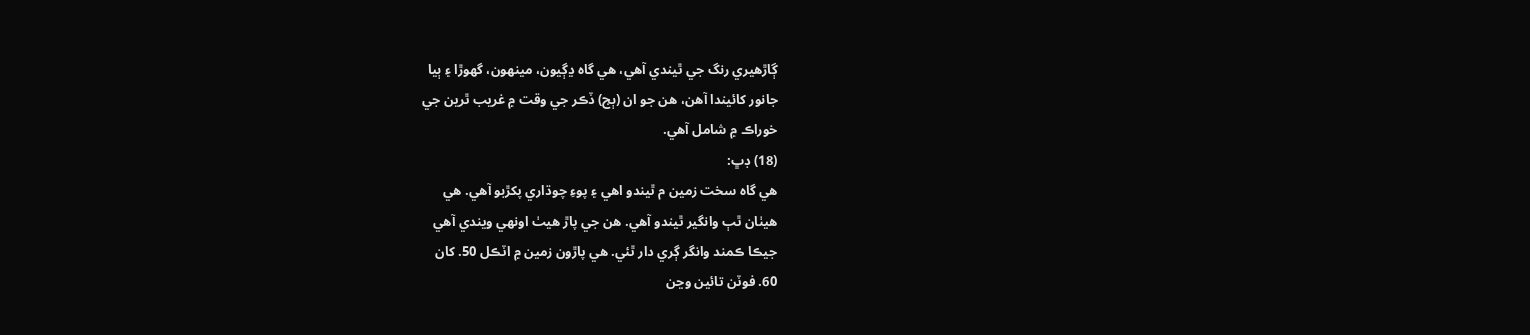ڳاڙهيري رنگ جي ٿيندي آهي، هي گاه ڍڳيون، مينھون، گھوڙا ۽ ٻيا
جانور کائيندا آهن، هن جو ان (ٻج) ڏڪر جي وقت ۾ غريب ٿرين جي
خوراڪ ۾ شامل آهي.
(18) ڊڀ:
هي گاه سخت زمين م ٿيندو اهي ۽ پوءِ چوڌاري پکڙبو آهي. هي
هيٺان ٿٻ وانگير ٿيندو آهي. هن جي پاڙ هيٺ اونھي ويندي آهي
جيڪا ڪمند وانگر ڳري دار ٿئي. هي پاڙون زمين ۾ اٽڪل 50. کان
60. فوٽن تائين وڃن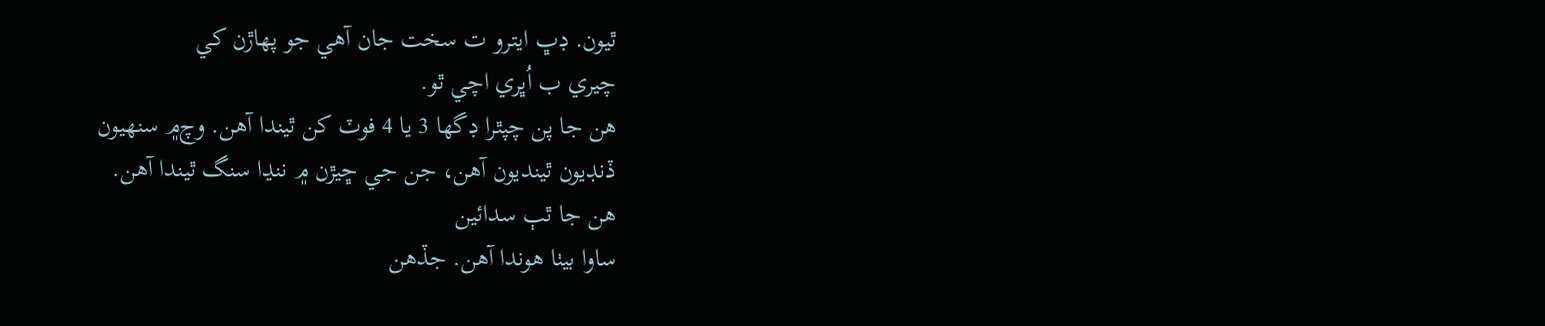ٿيون. ڊڀ ايترو ت سخت جان آهي جو پھاڙن کي
چيري ب اُڀري اچي ٿو.
هن جا پن چپٿرا ڊگھا 3 يا 4 فوٽ کن ٿيندا آهن. وچ۾ سنھيون
ڏنڊيون ٿينديون آهن، جن جي ڇيڙن ۾ ننڍا سنگ ٿيندا آهن.
هن جا ٿٻ سدائين
ساوا بيٺا هوندا آهن. جڏهن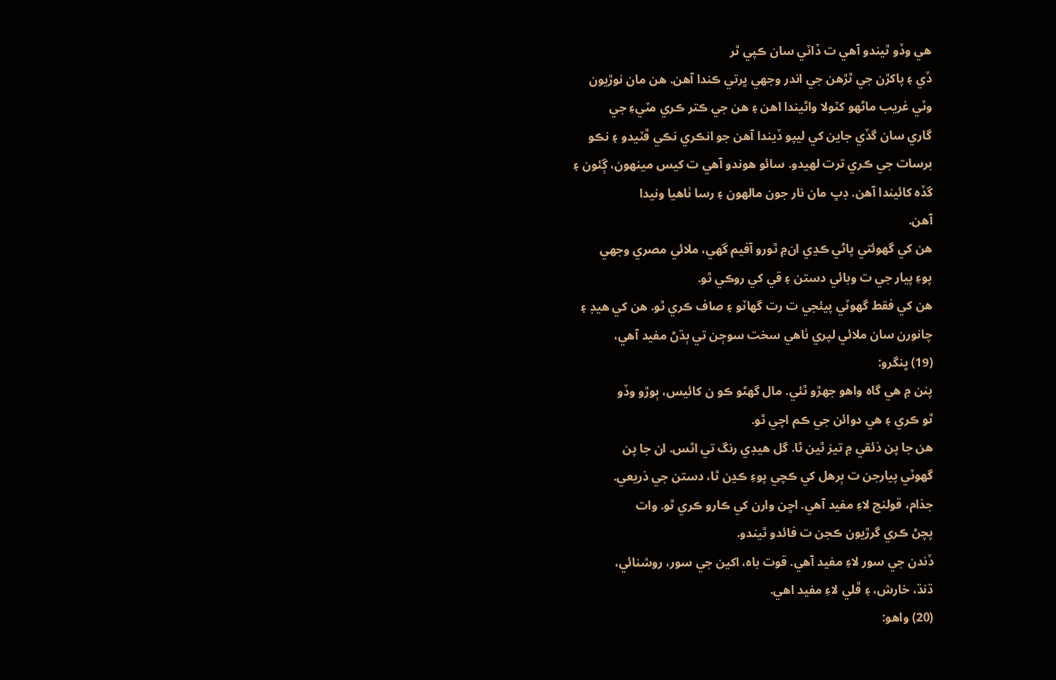هي وڏو ٿيندو آهي ت ڏاٽي سان ڪپي ٿر
ڏي ۽ پاکڙن جي ٿڙهن جي اندر وجھي ڀرتي ڪندا آهن. هن مان نوڙيون
وٽي غريب ماڻھو کٽولا واڻيندا اهن ۽ هن جي ڪتر ڪري مٽيءِ جي
گاري سان گڏي جاين کي ليپو ڏيندا آهن جو انڪري نڪي ڦٽيدو ۽ نڪو
برسات جي ڪري ترت لھيدو. سائو هوندو آهي ت کيس مينھون، ڳئون ۽
گڏه کائيندا آهن. ڊڀ مان نار جون مالھون ۽ رسا ٺاهيا ونيدا
آهن.
هن کي گھوئتي پاڻي ڪڍي ان۾ ٿورو آفيم گھي، ملائي مصري وجھي
پوءِ پيار جي ت وبائي دستن ۽ قي کي روڪي ٿو.
هن کي فقط گھوٽي پيئجي ت رت گھاٽو ۽ صاف ڪري ٿو. هن کي هيڊ ۽
چانورن سان ملائي لپري ٺاهي سخت سوڄن تي ٻڌڻ مفيد آهي،
(19) ڀنگرو:
پنن ۾ هي گاه واهو جھڙو ٿئي. مال گھڻو ڪو ن کائيس، ٻوڙو وڏو
ٿو ڪري ۽ هي دوائن جي ڪم اچي ٿو.
هن جا پن ذئقي ۾ تيز ٿين ٿا. گل هيڊي رنگ تي اٿس. ان جا پن
گھوٽي پيارجن ت ٻرهل کي ڪچي پوءِ ڪڍن ٿا، دستن جي ذريعي.
جذام، قولنج لاءِ مفيد آهي. اڇن وارن کي ڪارو ڪري ٿو. وات
پچڻ ڪري گرڙيون ڪجن ت فائدو ٿيندو.
ڏندن جي سور لاءِ مفيد آهي. قوت باه، اکين جي سور، روشنائي،
ڌنڌ، خارش، ۽ ڦلي لاءِ مفيد اهي.
(20) واهو: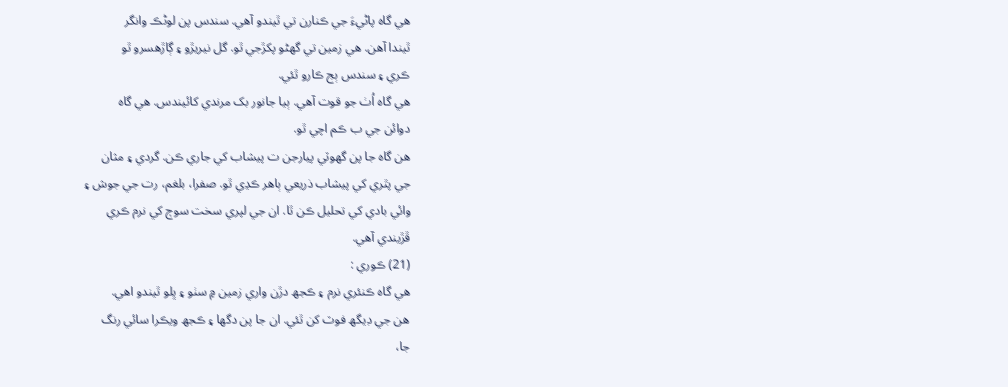هي گاه پاڻيءَ جي ڪنارن تي ٿيندو آهي. سندس پن لوڻڪ وانگر
ٿيندا آهن. هي زمين تي گھڻو پکڙجي ٿو. گل نيريڙو ۽ ڳاڙهسرو ٿو
ڪري ۽ سندس ٻج ڪارو ٿئي.
هي گاه اُٺ جو قوت آهي. ٻيا جانور بک مرندي کائيندس. هي گاه
دوائن جي ب ڪم اچي ٿو.
هن گاه جا پن گھوٽي پيارجن ت پيشاب کي جاري ڪن. گردي ۽ مثان
جي پٿري کي پيشاب ذريعي ٻاهر ڪڍي ٿو. صفرا، بلغم، رت جي جوش ۽
وائي بادي کي تحليل ڪن ٿا. ان جي لپري سخت سوڄ کي نرم ڪري
ڦڙيندي آهي.
(21) ڪوري :
هي گاه ڪنئري نرم ۽ ڪجھ دڙن واري زمين ۾ سٺو ۽ ڀلو ٿيندو اهي.
هن جي ڊيگھ فوٽ کن ٿئي. ان جا پن دگھا ۽ ڪجھ ويڪرا سائي رنگ
جا،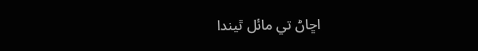اڇاڻ تي مائل ٿيندا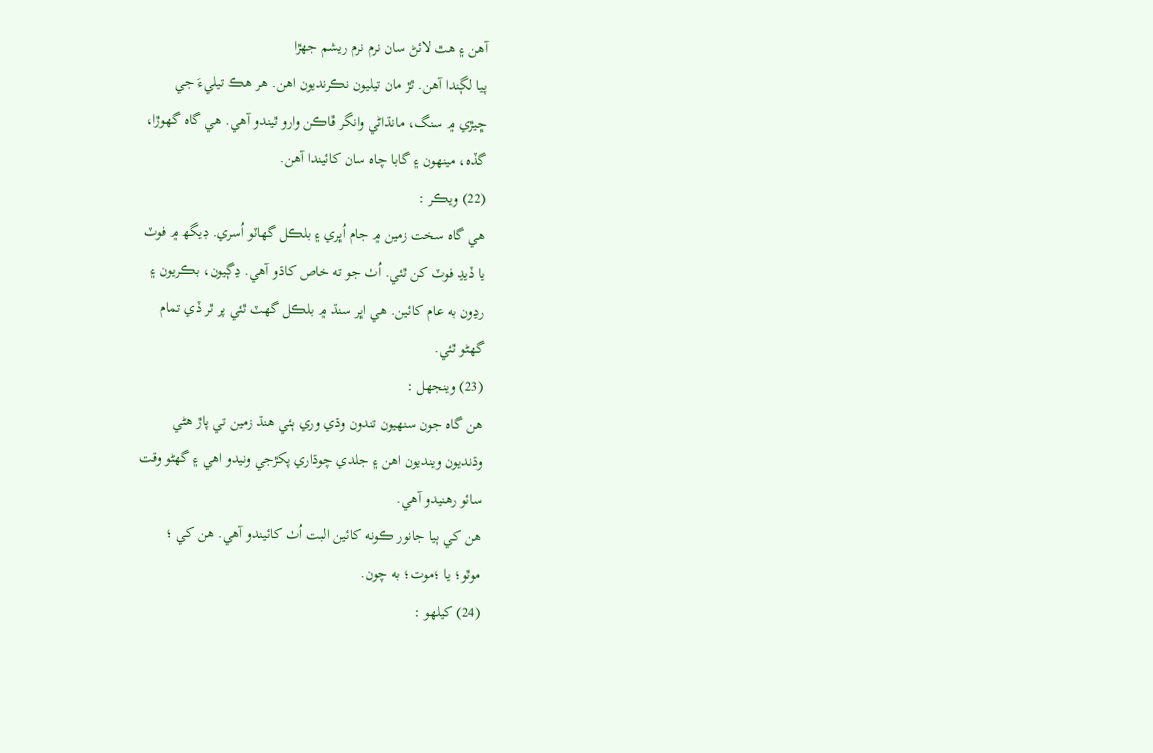آهن ۽ هٿ لائڻ سان نرم نرم ريشم جھڙا
پيا لڳندا آهن. ٿڙ مان تيليون نڪرنديون اهن. هر هڪ تيليءَ جي
ڇيڙي ۾ سنگ، مانڌاڻي وانگر ڦاڪن وارو ٿيندو آهي. هي گاه گھوڙا،
گڏه، مينھون ۽ گابا چاه سان کائيندا آهن.
(22) ويڪر :
هي گاه سخت زمين ۾ جام اُڀري ۽ بلڪل گھاٽو اُسري. ڊيگھ ۾ فوٽ
يا ڏيڍ فوٽ کن ٿئي. اُٺ جو ته خاص کاڌو آهي. ڍڳيون، بڪريون ۽
رڍون به عام کائين. هي اڀر سنڌ ۾ بلڪل گھٽ ٿئي پر ٿر ڏي تمام
گھڻو ٿئي.
(23) وينجھل :
هن گاه جون سنھيون تندون وڌي وري ٻئي هنڌ زمين تي پاڙ هڻي
وڌنديون وينديون اهن ۽ جلدي چوڌاري پکڙجي ونيدو اهي ۽ گھڻو وقت
سائو رهنيدو آهي.
هن کي ٻيا جانور ڪونه کائين البت اُٺ کائيندو آهي. هن کي ؛
موٿو؛ يا ؛موت؛ به چون.
(24) کيلھو :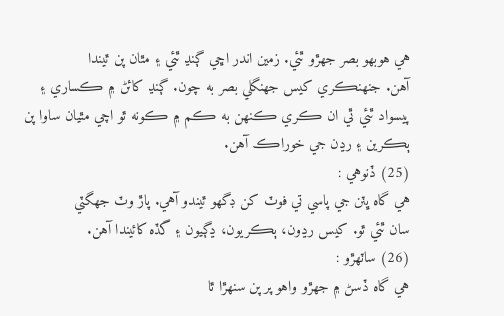هي هوبھو بصر جھڙو ٿئي. زمين اندر اڇي ڳنڍ ٿئي ۽ مٿان پن ٿيندا
آهن. جنھنڪري کيس جھنگلي بصر به چون. ڳنڍ کائڻ ۾ ڪساري ۽
پيسواد ٿئي ٿي ان ڪري ڪنھن به ڪم ۾ ڪونه ٿو اچي مٿيان ساوا پن
ٻڪرين ۽ رڍن جي خوراڪ آهن.
(25) ڏنوهي :
هي گاه ڀٽن جي پاسي تي فوٽ کن ڊگھو ٿيندو آهي. پاڙ وٽ جھگٽي
سان ٿئي ٿو. کيس رڍون، ٻڪريون، ڍڳيون ۽ گڏه کائيندا آهن.
(26) ساٽھڙو :
هي گاه ڏسڻ ۾ جھڙو واهو پر پن سنھڙا ٿا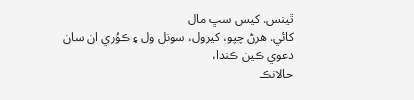ٿينس. کيس سڀ مال
کائي. هرڻ چپو، کيرول، سونل ول ۽ ڪوُري ان سان دعوي ڪين ڪندا،
حالانڪ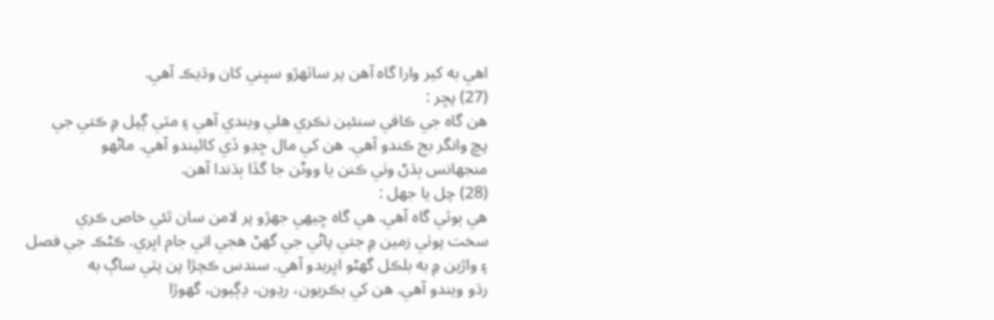اهي به کير وارا گاه آهن پر ساٽھڙو سڀني کان وڌيڪ آهي.
(27) پڇر :
هن گاه جي ڪافي سنئين نڪري هلي ويندي آهي ۽ مٽي ڳپل ۾ ڪتي جي
پڇ وانگر بج ڪندو آهي. هن کي مال ڇڊو ڏي کائيندو آهي. ماڻھو
منجھانس ٻڌڻ وٺي ڪنن يا ووڻن جا گڏا ٻڌندا آهن.
(28) چل يا جھل :
هي ٻوٽي گاه آهي. هي گاه ڇيهي جھڙو پر لامن سان ٿئي خاص ڪري
سخت پوٺي زمين ۾ جتي پاڻي جي گھڻ هجي اتي جام اڀري. ڪڻڪ جي فصل
۽ واڙين ۾ به بلڪل گھڻو اڀريدو آهي. سندس ڪچڙا پن پٽي ساڳ به
رڌو ويندو آهي. هن کي بڪريون، رڍون، ڍڳيون، گھوڙا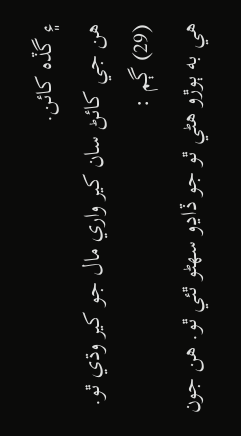۽ گڏه کائن.
هن جي کائڻ سان کير واري مال جو کير وڌي ٿو.
(29) ڳم :
هي به ٻوڙو هڻي ٿو جو ڏاڍو سھڻو ٿئي ٿو. هن جون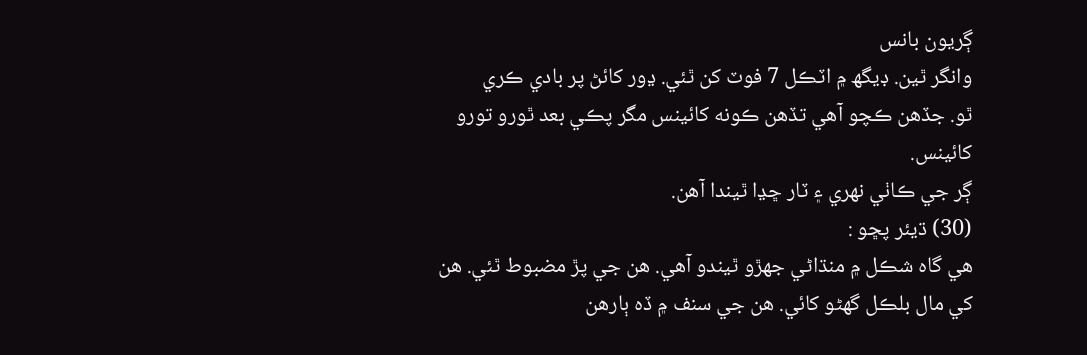ڳريون بانس
وانگر ٿين. ڊيگھ ۾ اٽڪل 7 فوٽ کن ٿئي. ڍور کائڻ پر بادي ڪري
ٿو. جڏهن ڪچو آهي تڏهن ڪونه کائينس مگر پڪي بعد ٿورو تورو
کائينس.
ڳر جي ڪاٺي نھري ۽ ٽار ڇڍا ٿيندا آهن.
(30) ڌيئر پڇو :
هي گاه شڪل ۾ منڌاڻي جھڙو ٿيندو آهي. هن جي پڙ مضبوط ٿئي. هن
کي مال بلڪل گھڻو کائي. هن جي سنف ۾ ڏه ٻارهن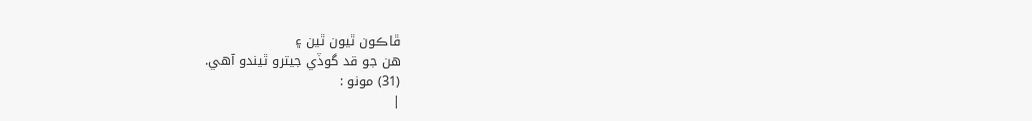ڦاڪون ٿيون ٿين ۽
هن جو قد گوڏي جيترو ٿيندو آهي.
(31) مونو :
|